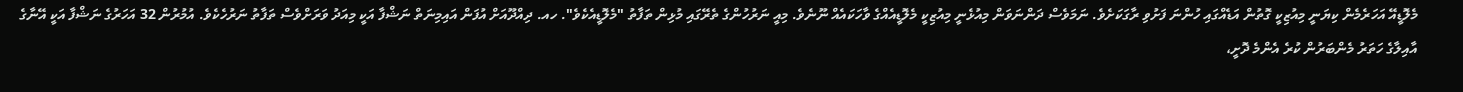މެލޮޑީއޭ އަހަރެމެން ކިޔަނީ މިއުޒިކީ ގޮތުން އަޑެއްގައި ހުންނަ ފަށުވި ރާގަކަށެވެ. ނަމަވެސް ދަންނަވަން މިއުޅެނީ މިއުޒިކީ މެލޮޑީއެއްގެ ވާހަކައެއް ނޫނެވެ. މިއީ ނަރުހުންގެ ތެރޭގައި މުޅިން ތަފާތު "މެލޮޑީއެކެވެ". ހއ. ދިއްދޫއަށް އުފަން އައިމިނަތް ނަޝްފާ އަކީ މިއަދު ވަރަށްވެސް ތަފާތު ނަރުހެކެވެ. އުމުރުން 32 އަހަރުގެ ނަޝްފާ އަކީ އޭނާގެ އާއިލާގެ ހަތަރު މެންބަރުން ކުރެ އެންމެ ދޮށީ،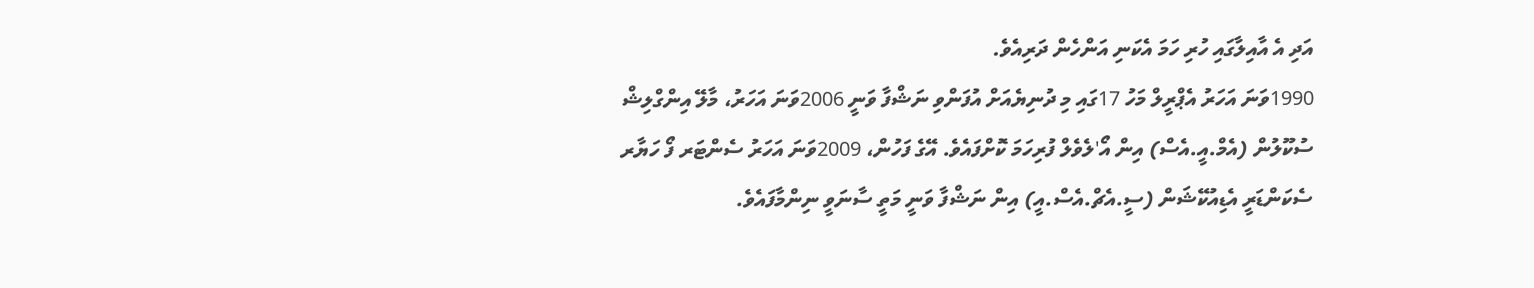އަދި އެ އާއިލާގައި ހުރި ހަމަ އެކަނި އަންހެން ދަރިއެވެ.
1990ވަނަ އަހަރު އެޕްރީލް މަހު 17ގައި މި ދުނިޔެއަށް އުފަންވި ނަޝްފާ ވަނީ 2006ވަނަ އަހަރު، މާލޭ އިންގްލިޝް ސުކޫލުން (އެމް.އީ.އެސް) އިން އޯ'ލެވެލް ފުރިހަމަ ކޮށްފައެވެ. އޭގެ ފަހުން، 2009ވަނަ އަހަރު ސެންޓަރ ފޯ ހަޔާރ ސެކަންޑަރީ އެޑިއުކޭޝަން (ސީ.އެޗް.އެސް.އީ) އިން ނަޝްފާ ވަނީ މަތީ ސާނަވީ ނިންމާފައެވެ.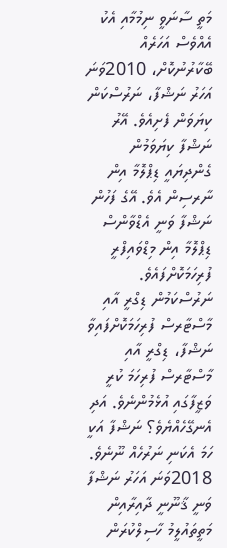މަތީ ސާނަވީ ނިމުމާއި އެކު އެއްވެސް އަހަރެއް ބޭކާރުނުކޮށް، 2010ވަނަ އަހަރު ނަޝްފާ، ނަރުސްކަން ކިޔަވަން ފެށިއެވެ. އޭރު ނަޝްފާ ކިޔަވަމުން ގެންދިޔައީ ޑިޕްލޮމާ އިން ނާރސިން އެވެ. އޭގެ ފަހުން ނަޝްފާ ވަނީ އެޑްވާންސް ޑިޕްލޮމާ އިން މިޑްވައިފްރީ ފުރިހަމަކޮށްފައެވެ. ނަރުސްކަމުން ޑިގްރީ އާއި މާސްޓާރސް ފުރިހަމަކޮށްފައިވާ ނަޝްފާ، ޑިގްރީ އާއި މާސްޓާރސް ފުރިހަމަ ކުރީ ވަޒީފާގައި އުޅެމުންނެވެ. އަދި އެނގޭހެއްޔެވެ؟ ނަޝްފާ އަކީ ހަމަ އެކަނި ނަރުހެއް ނޫނެވެ. 2018ވަނަ އަހަރު ނަޝްފާ ވަނީ ޤާނޫނީ ދާއިރާއިން މަތީތައުލީމު ހާސިލްކުރަން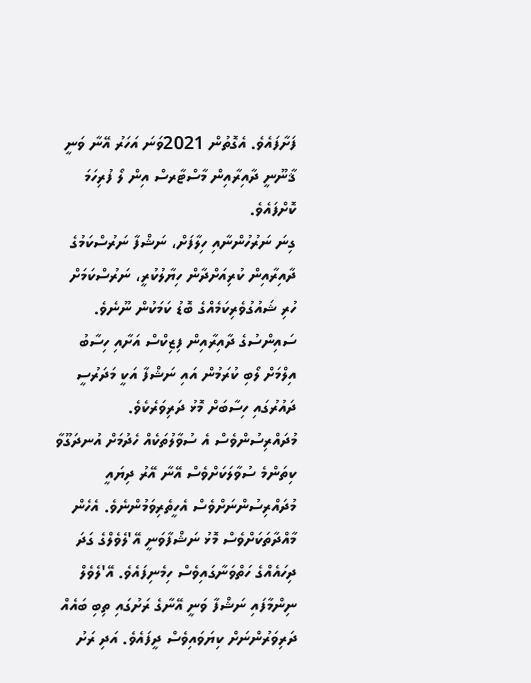ފަށާފައެވެ. އެގޮތުން 2021ވަނަ އަހަރު އޭނާ ވަނީ ޤާނޫނީ ދާއިރާއިން މާސްޓާރސް އިން ލޯ ފުރިހަމަ ކޮށްފައެވެ.
ގިނަ ނަރުހުންނާއި ހިލާފަށް، ނަޝްފާ ނަރުސްކަމުގެ ދާއިރާއިން ކުރިއަށްދާން ހިޔާލުކުރީ، ނަރުސްކަމަށް ހުރި ޝައުގުވެރިކަމެއްގެ ބޮޑު ކަމަކުން ނޫނެވެ. ސައިންސުގެ ދާއިރާއިން ފިޒިކްސް އަށާއި ހިސާބު އިލްމަށް ލޯބި ކުރަމުން އައި ނަޝްފާ އަކީ މަދަރުސީ ދައުރުގައި ހިސާބަށް މޮޅު ދަރިވަރެކެވެ. މުދައްރިސުންވެސް އެ ސުވާލުތަކެއް ހެދުމަށް އުނދަގޫވާ ކިތަންމެ ސުވާލަކަށްވެސް އޭނާ އޭރު ދިޔައީ މުދައްރިސުންނަށްވެސް އެހީތެރިވަމުންނެވެ. އެހެން މާއްދާތަކަށްވެސް މޮޅު ނަޝްފާވަނީ އޭ'ލެވެލްގެ ގަދަ ދިހައެއްގެ ހަތްވަނާގައިވެސް ހިމެނިފައެވެ. އޭ'ލެވެލް ނިންމާފައި ނަޝްފާ ވަނީ އޭނާގެ ރަށުގައި ތިބި ބައެއް ދަރިވަރުންނަށް ކިޔަވައިވެސް ދީފައެވެ. އަދި ރަށު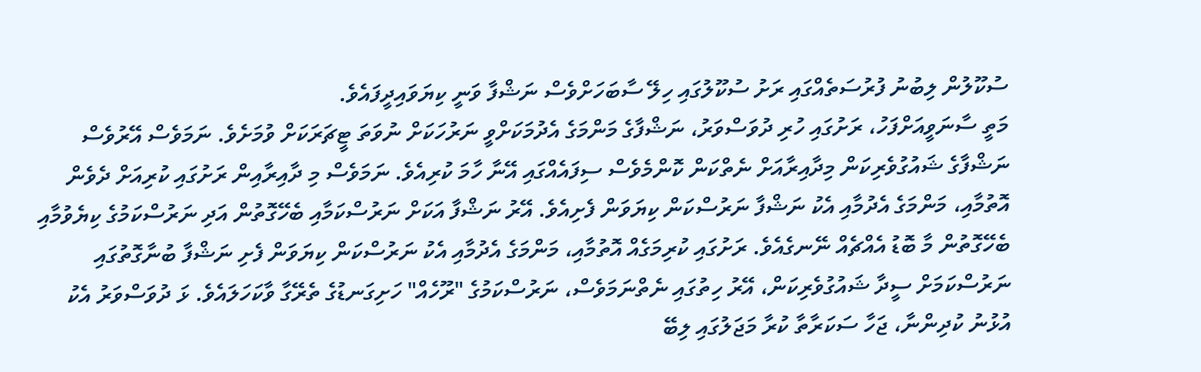ސުކޫލުން ލިބުނު ފުރުސަތެއްގައި ރަށު ސުކޫލުގައި ހިލޭ ސާބަހަށްވެސް ނަޝްފާ ވަނީ ކިޔަވައިދީފައެވެ.
މަތީ ސާނަވީއަށްފަހު، ރަށުގައި ހުރި ދުވަސްވަރު، ނަޝްފާގެ މަންމަގެ އެދުމަކަށްވީ ނަރުހަކަށް ނުވަތަ ޓީޗަރަކަށް ވުމަށެވެ. ނަމަވެސް އޭރުވެސް ނަޝްފާގެ ޝައުގުވެރިކަން މިދާއިރާއަށް ނެތްކަން ކޮންމެވެސް ސިފައެއްގައި އޭނާ ހާމަ ކުރިއެވެ. ނަމަވެސް މި ދާއިރާއިން ރަށުގައި ކުރިއަށް ދެވެން އޮތުމާއި، މަންމަގެ އެދުމާއި އެކު ނަޝްފާ ނަރުސްކަން ކިޔަވަން ފެށިއެވެ. އޭރު ނަޝްފާ އަކަށް ނަރުސްކަމާއި ބެހޭގޮތުން އަދި ނަރުސްކަމުގެ ކިޔެވުމާއި ބެހޭގޮތުން މާ ބޮޑު އެއްޗެއް ނޭނގެއެވެ. ރަށުގައި ކުރިމަގެއް އޮތުމާއި، މަންމަގެ އެދުމާއި އެކު ނަރުސްކަން ކިޔަވަން ފެށި ނަޝްފާ ބުނާގޮތުގައި ނަރުސްކަމަށް ސީދާ ޝައުގުވެރިކަން، އޭރު ހިތުގައި ނެތްނަމަވެސް، ނަރުސްކަމުގެ "ރޫހެއް" ހަށިގަނޑުގެ ތެރޭގާ ވާކަހަލައެވެ. ޅަ ދުވަސްވަރު އެކު އުޅުނު ކުދިންނާ، ޖަހާ ސަކަރާތާ ކުރާ މަޖަލުގައި ލިބޭ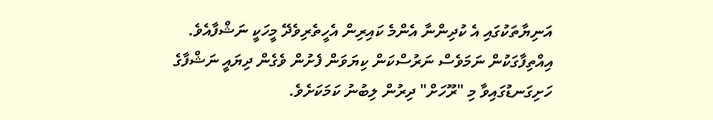އަނިޔާތަކުގައި އެ ކުދިންނާ އެންމެ ކައިރިން އެހީތެރިވެދޭ މީހަކީ ނަޝްފާއެވެ. އިއްތިފާގަކުން ނަމަވެސް ނަރުސްކަން ކިޔަވަން ފެށުން ވެގެން ދިޔައީ ނަޝްފާގެ ހަށިގަނޑުގައިވާ މި "ރޫހަށް" ދިރުން ލިބުނު ކަމަކަށެވެ.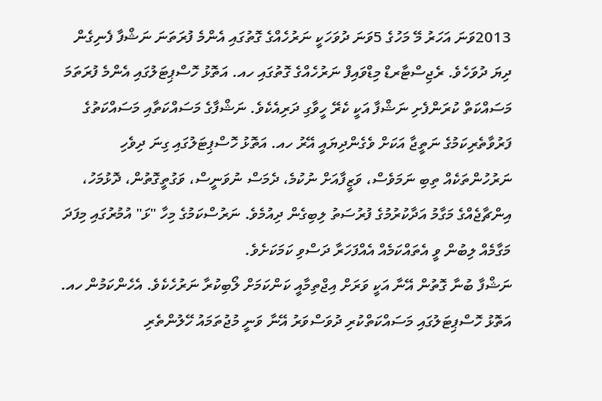2013ވަނަ އަހަރު މޭ މަހުގެ 5ވަނަ ދުވަހަކީ ނަރުހެއްގެ ގޮތުގައި އެންމެ ފުރަތަނަ ނަޝްފާ ފެނިގެން ދިޔަ ދުވަހެވެ. ރެޖިސްޓާރޑް މިޑްވައިފް ނަރުހެއްގެ ގޮތުގައި ހއ. އަތޮޅު ހޮސްޕިޓަލުގައި އެންމެ ފުރަތަމަ މަސައްކަތް ކުރަންފެށި ނަޝްފާ އަކީ ކެރޭ ހީވާގި ދަރިއެކެވެ. ނަޝްފާގެ މަސައްކަތާއި މަސައްކަތުގެ ފަރުވާތެރިކަމުގެ ނަތީޖާ އަކަށް ވެގެންދިޔައީ އޭރު ހއ. އަތޮޅު ހޮސްޕިޓަލުގައި ގިނަ ދިވެހި ނަރުހުންތަކެއް ތިބި ނަމަވެސް، ވަޒީފާއަށް ނުކުމެ، ދެމަސް ނުވަނީސް، ވަގުތީގޮތުން، ދޮޅުމަހު، އިންޗާޖެއްގެ މަގާމު އަދާކުރުމުގެ ފުރުސަތު ލިބިގެން ދިއުމެވެ. ނަރުސްކަމުގެ މިހާ "ޅަ" އުމުރުގައި މިފަދަ މަގާމެއް ލިބުން ވީ އެތައްކަމެއް އެއްފަހަރާ ދަސްވި ކަމަކަށެވެ.
ނަޝްފާ ބުނާ ގޮތުން އޭނާ އަކީ ވަރަށް އިޖްތިމާއީ ކަންކަމަށް ލޯބިކުރާ ނަރުހެކެވެ. އެހެންކަމުން ހއ. އަތޮޅު ހޮސްޕިޓަލުގައި މަސައްކަތްކުރި ދުވަސްވަރު އޭނާ ވަނީ މުޖުތަމައު ހޭލުންތެރި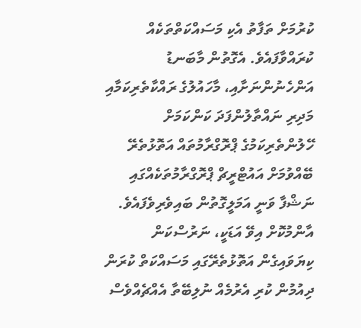ކުރުމަށް ތަފާތު އެކި މަސައްކަތްތަކެއް ކުރައްވާފައެވެ. އެގޮތުން މާބަނޑު އަންހެނުންނަށާއި، މާހައުލުގެ ރައްކާތެރިކަމާއި މަދިރި ނައްތާލުންފަދަ ކަންކަމަށް ހޭލުންތެރިކަމުގެ ޕްރޮގްރާމުތައް އަތޮޅުތެރޭ ބޭއްވުމަށް އައުޓްރީޗް ޕްރޮގްރާމުތަކެއްގައި ނަޝްފާ ވަނީ އަމަލީގޮތުން ބައިވެރިވެފައެވެ.
އާންމުކޮށް އިވޭ އަޑަކީ، ނަރުސްކަން ކިޔަވައިގެން އަތޮޅުތެރޭގައި މަސައްކަތް ކުރަން ދިއުމުން ކުރި އެރުމެއް ނުލިބޭތާ އެއްޗެއްވެސް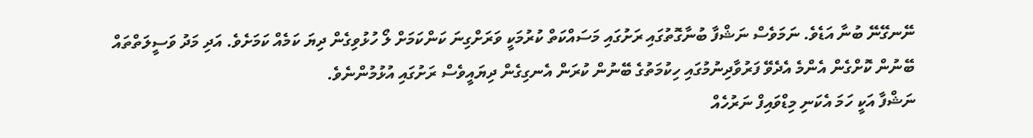ނޭނގޭނޭ ބުނާ އަޑެވެ. ނަމަވެސް ނަޝްފާ ބުނާގޮތުގައި ރަށުގައި މަސައްކަތް ކުރުމަކީ ވަރަށްގިނަ ކަންކަމަށް ލޯ ހުޅުވިގެން ދިޔަ ކަމެއް ކަމަށެވެ. އަދި މަދު ވަސީލަތްތައް ބޭނުން ކޮށްގެން އެންމެ އެދެވޭ ފަރުވާދިނުމުގައި ހިކުމަތުގެ ބޭނުން ކުރަން އެނގިގެން ދިޔައީވެސް ރަށުގައި އުޅުމުންނެވެ.
ނަޝްފާ އަކީ ހަމަ އެކަނި މިޑްވައިފް ނަރުހެއް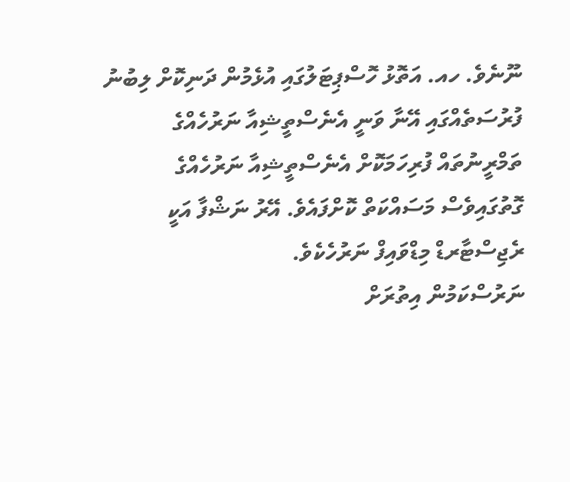ނޫނެވެ. ހއ. އަތޮޅު ހޮސްޕިޓަލުގައި އުޅެމުން ދަނިކޮށް ލިބުނު ފުރުސަތެއްގައި އޭނާ ވަނީ އެނެސްތީޝިއާ ނަރުހެއްގެ ތަމްރީނުތައް ފުރިހަމަކޮށް އެނެސްތީޝިއާ ނަރުހެއްގެ ގޮތުގައިވެސް މަސައްކަތް ކޮށްފައެވެ. އޭރު ނަޝްފާ އަކީ ރެޖިސްޓާރޑް މިޑްވައިފް ނަރުހެކެވެ.
ނަރުސްކަމުން އިތުރަށް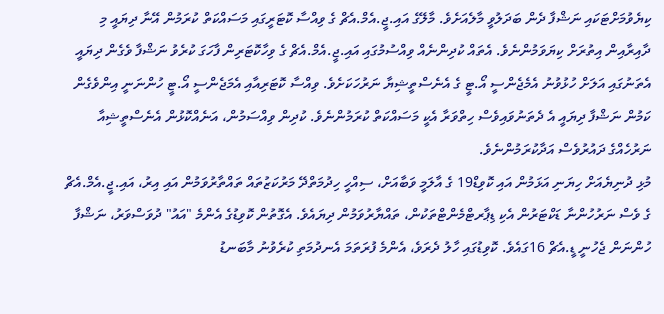ކިޔެވުމަށްޓަކައި ނަޝްފާ ދެން ބަދަލުވީ މާލެއަށެވެ. މާލޭގެ އައި.ޖީ.އެމް.އެޗް ގެ ވިއްސާ ކޮޓަރީގައި މަސައްކަތް ކުރަމުން އޭނާ ދިޔައީ މި ދާއިރާއިން އިތުރަށް ކިޔަވަމުންނެވެ. އެތައް ކުދިންނެއް ވިއްސުމުގައި އައި.ޖީ.އެމް.އެޗް ގެ ވިހާކޮޓަރިން ފާހަގަ ކުރެވު ނަޝްފާ ވެގެން ދިޔައީ އެތަނުގައި އަލަށް ހުޅުވުނު އެމެޖެންސީ އޯ.ޓީ ގެ އެނެސްތީޝިޔާ ނަރުހަކަށެވެ. ވިއްސާ ކޮޓަރިއާއި އެމަޖެންސީ އޯ.ޓީ ހުންނަނީ އިންވެގެން ކަމުން ނަޝްފާ ދިޔައީ އެ ދެތަނުވައިވެސް ހިތްވަރާ އެކީ މަސައްކަތް ކުރަމުންނެވެ. ކުދިން ވިއްސަމުން، އަނެއްކޮޅުން އެނެސްތީޝިއާ ނަރުހެއްގެ ދައުރުވެސް އަދާކުރަމުންނެވެ.
މުޅި ދުނިޔެއަށް ހިޔަނި އަޅަމުން އައި ކޮވިޑް19 ގެ އާލަމީ ވަބާއަށް، ސިއްހީ ހިދުމަތްދޭ މަރުކަޒުތައް ތައްތާރުވަމުން އައި އިރު، އައި.ޖީ.އެމް.އެޗް ގެ ވެސް ނަރުހުންނާ ޑަކްޓަރުން އެކި ޑިޕާރޓްމެންޓްތަކުން، ތައްޔާރުވަމުން ދިޔައެވެ. އެގޮތުން ކޮވިޑުގެ އެންމެ "އައު" ދުވަސްވަރު، ނަޝްފާ ހުންނަން ޖެހުނީ ޑީ.އެޗް 16ގައެވެ. ކޮވިޑުގައި ހާލު ދެރަވެ، އެންމެ ފުރަތަމަ އެނދުމަތި ކުރެވުނު މާބަނޑު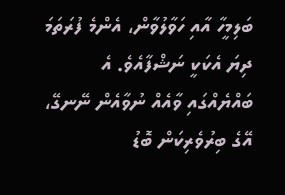ބަލިމީހާ އާއި ހަވާލުވާން، އެންމެ ފުރަތަމަ ދިޔަ އެކަކީ ނަޝްފާއެވެ. އެ ބައްޔެއްގައި ވާއެއް ނުވާއެން ނޭނގޭ، އޭގެ ބިރުވެރިކަން ބޮޑު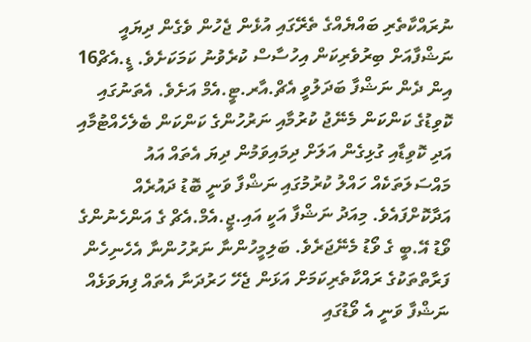ނުރައްކާތެރި ބައްޔެއްގެ ތެރޭގައި އުޅެން ޖެހުން ވެގެން ދިޔައީ ނަޝްފާއަށް ބިރުވެރިކަން އިހުސާސް ކުރެވުނު ކަމަކަށެވެ. ޑީ.އެޗް16 އިން ދެން ނަޝްފާ ބަދަލުވީ އެޗް.އާރ.ޓީ.އެމް އަށެވެ. އެތަނުގައި ކޮވިޑުގެ ކަންކަން މެނޭޖު ކުރުމާއި ނަރުހުންގެ ކަންކަން ބެލެހެއްޓުމާއި އަދި ކޮވިޑާއި ގުޅިގެން އަލަށް ދިމައިވަމުން ދިޔަ އެތައް އައު މައްސަލަތަކެއް ހައްލު ކުރުމުގައި ނަޝްފާ ވަނީ ބޮޑު ދައުރެއް އަދާކޮށްފައެވެ. މިއަދު ނަޝްފާ އަކީ އައި.ޖީ.އެމް.އެޗް ގެ އަންހެނުންގެ ވޯޑު އޭ.ބީ ގެ ވޯޑު މެނޭޖަރެވެ. ބަލިމީހުންނާ ނަރުހުންނާ އެހެނިހެން ފަރާތްތަކުގެ ރައްކާތެރިކަމަށް އަޅަން ޖެހޭ ހަރުދަނާ އެތައް ފިޔަވަޅެއް ނަޝްފާ ވަނީ އެ ވޯޑުގައި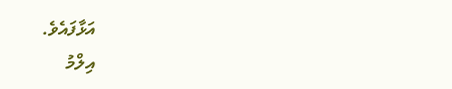އަޅާފައެވެ.
އިލްމު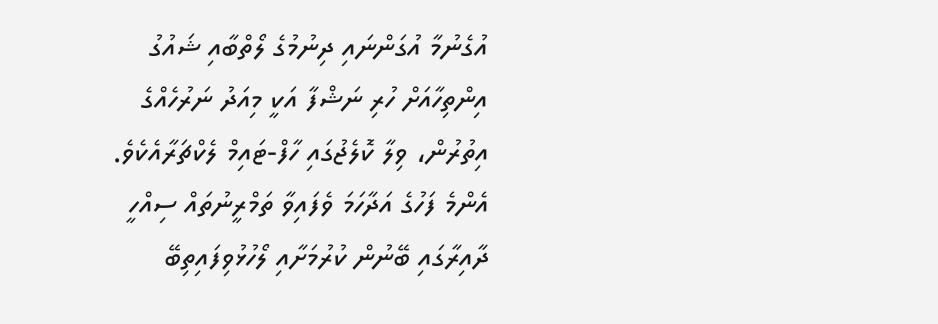އުގެނުމާ އުގަންނައި ދިނުމުގެ ލޯތްބާއި ޝައުގު އިންތިހާއަށް ހުރި ނަޝްފާ އަކީ މިއަދު ނަރުހެއްގެ އިތުރުން، ވިލާ ކޮލެޖުގައި ހާފް-ޓައިމް ލެކްޗަރާއެކެވެ. އެންމެ ފަހުގެ އަދާހަމަ ވެފައިވާ ތަމްރީނުތައް ސިއްހީ ދާއިރާގައި ބޭނުން ކުރުމަށާއި ލޯހުޅުވިފައިތިބޭ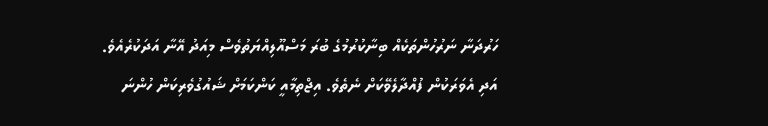ހަރުދަނާ ނަރުހުންތަކެއް ބިނާކުރުމުގެ ބުރަ މަސްއޫލިއްޔަތުވެސް މިއަދު އޭނާ އަދަކުރެއެވެ. އަދި އެވަރަކުން ފުއްދާލެވޭކަށް ނެތެވެ. އިޖްތިމާއީ ކަންކަމަށް ޝައުގުވެރިކަން ހުންނަ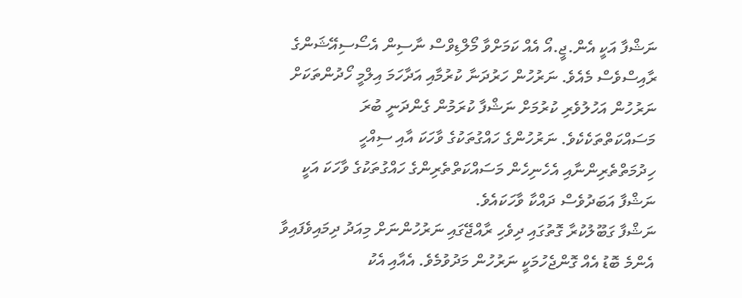ނަޝްފާ އަކީ އެން.ޖީ.އޯ އެއް ކަމަށްވާ މޯލްޑިވްސް ނާސިން އެސޯސިއޭޝަންގެ ރާއިސްވެސް މެއެވެ. ނަރުހުން ހަރުދަނާ ކުރުމާއި އަދާހަމަ އިލްމީ ހޯދުންތަކަށް ނަރުހުން އަހުލުވެރި ކުރުމަށް ނަޝްފާ ކުރަމުން ގެންދަނީ ބުރަ މަސައްކަތްތަކެކެވެ. ނަރުހުންގެ ހައްގުތަކުގެ ވާހަކަ އާއި ސިއްހީ ހިދުމަތްތެރިންނާއި އެހެނިހެން މަސައްކަތްތެރިންގެ ހައްގުތަކުގެ ވާހަކަ އަކީ ނަޝްފާ އަބަދުވެސް ދައްކާ ވާހަކައެވެ.
ނަޝްފާ ގަބޫލުކުރާ ގޮތުގައި ދިވެހި ރާއްޖޭގައި ނަރުހުންނަށް މިއަދު ދިމައިވެފައިވާ އެންމެ ބޮޑު އެއް ގޮންޖެހުމަކީ ނަރުހުން މަދުވުމެވެ. އެއާއި އެކު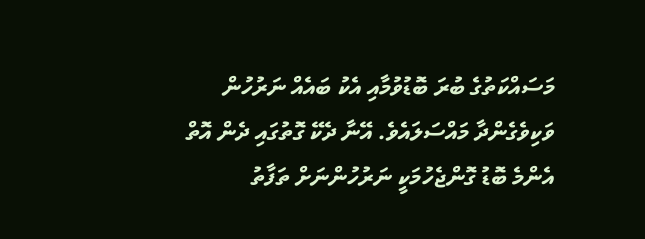މަސައްކަތުގެ ބުރަ ބޮޑުވުމާއި އެކު ބައެއް ނަރުހުން ވަކިވެގެންދާ މައްސަލައެވެ. އޭނާ ދެކޭ ގޮތުގައި ދެން އޮތް އެންމެ ބޮޑު ގޮންޖެހުމަކީ ނަރުހުންނަށް ތަފާތު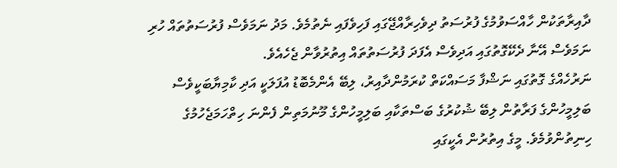ދާއިރާތަކުން ހާއްސަވުމުގެ ފުރުސަތު ދިވެހިރާއްޖޭގައި ފަހިވެފައި ނެތުމެވެ. މަދު ނަމަވެސް ފުރުސަތުތައް ހުރި ނަމަވެސް އޭނާ ދެކޭގޮތުގައި އަދިވެސް އެފަދަ ފުރުސަތުތައް އިތުރުވާން ޖެހެއެވެ.
ނަރުހެއްގެ ގޮތުގައި ނަޝްފާ މަސައްކަތް ކުރަމުންދާއިރު، ލިބޭ އެންމެބޮޑު އުފަލަކީ އަދި ކާމިޔާބަކީވެސް ބަލިމީހުންގެ ފަރާތުން ލިބޭ ޝުކުރުގެ ބަސްތަކާއި ބަލިމީހުންގެ މޫނުމަތިން ފެންނަ ހިތްހަމަޖެހުމުގެ ހިނިތުންވުމެވެ. މީގެ އިތުރުން އެކީގައި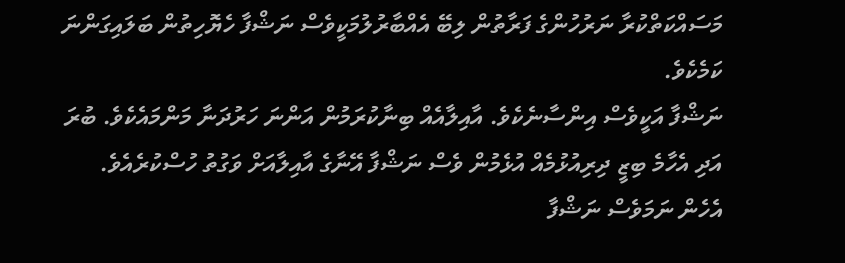މަސައްކަތްކުރާ ނަރުހުންގެ ފަރާތުން ލިބޭ އެއްބާރުލުމަކީވެސް ނަޝްފާ ހެޔޮހިތުން ބަލައިގަންނަ ކަމެކެވެ.
ނަޝްފާ އަކީވެސް އިންސާނެކެވެ. އާއިލާއެއް ބިނާކުރަމުން އަންނަ ހަރުދަނާ މަންމައެކެވެ. ބުރަ އަދި އެހާމެ ބިޒީ ދިރިއުޅުމެއް އުޅެމުން ވެސް ނަޝްފާ އޭނާގެ އާއިލާއަށް ވަގުތު ހުސްކުރެއެވެ. އެހެން ނަމަވެސް ނަޝްފާ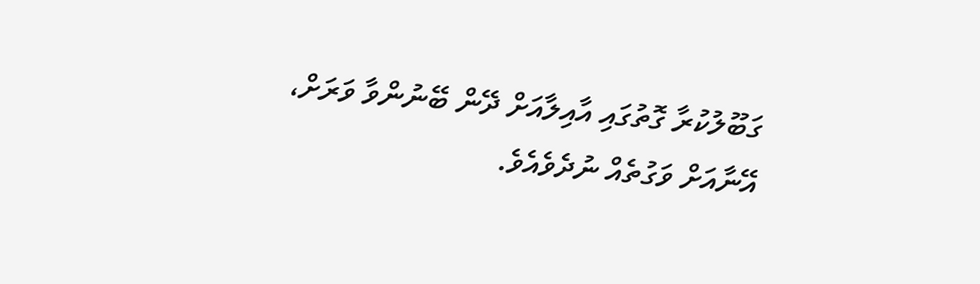ގަބޫލުކުރާ ގޮތުގައި އާއިލާއަށް ދޭން ބޭނުންވާ ވަރަށް، އޭނާއަށް ވަގުތެއް ނުދެވެއެވެ.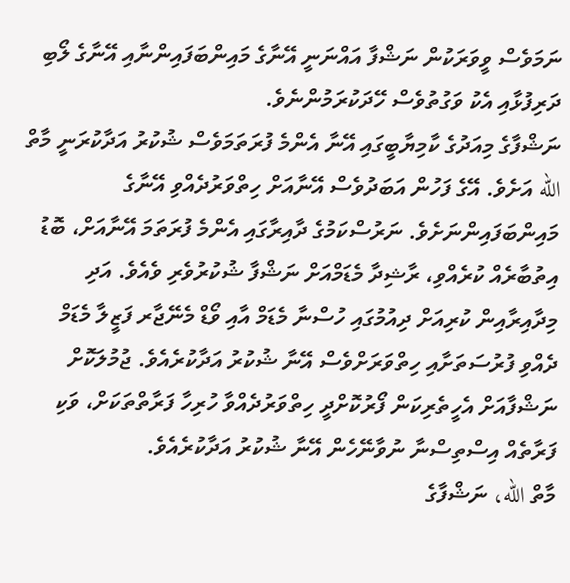ނަމަވެސް ވީވަރަކުން ނަޝްފާ އައްނަނީ އޭނާގެ މައިންބަފައިންނާއި އޭނާގެ ލޯބި ދަރިފުޅާއި އެކު ވަގުތުވެސް ހޭދަކުރަމުންނެވެ.
ނަޝްފާގެ މިއަދުގެ ކާމިޔާބީގައި އޭނާ އެންމެ ފުރަތަމަވެސް ޝުކުރު އަދާކުރަނީ މާތް الله އަށެވެ. އޭގެ ފަހުން އަބަދުވެސް އޭނާއަށް ހިތްވަރުދެއްވި އޭނާގެ މައިންބަފައިންނަށެވެ. ނަރުސްކަމުގެ ދާއިރާގައި އެންމެ ފުރަތަމަ އޭނާއަށް، ބޮޑު އިތުބާރެއް ކުރެއްވި، ރާޝިދާ މެޑަމްއަށް ނަޝްފާ ޝުކުރުވެރި ވެއެވެ. އަދި މިދާއިރާއިން ކުރިއަށް ދިއުމުގައި ހުސްނާ މެޑަމް އާއި ވޯޑް މެނޭޖާރ ފަޒީލާ މެޑަމް ދެއްވި ފުރުސަތަށާއި ހިތްވަރަށްވެސް އޭނާ ޝުކުރު އަދާކުރެއެވެ. ޖުމުލަކޮށް ނަޝްފާއަށް އެހީތެރިކަން ފޯރުކޮށްދީ ހިތްވަރުދެއްވާ ހުރިހާ ފަރާތްތަކަށް، ވަކި ފަރާތެއް އިސްތިސްނާ ނުވާނޭހެން އޭނާ ޝުކުރު އަދާކުރެއެވެ.
މާތް الله، ނަޝްފާގެ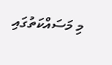މި މަސައްކަތުގައި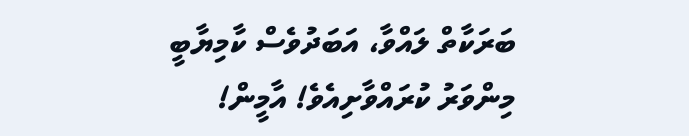ބަރަކާތް ލައްވާ، އަބަދުވެސް ކާމިޔާބީ މިންވަރު ކުރައްވާށިއެވެ! އާމީން!